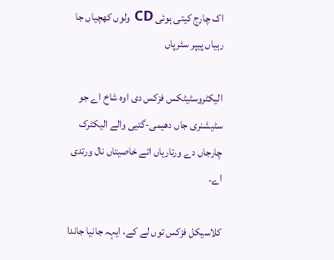اک چارج کیتی ہوئی CD ولوں کھچیاں جا رہیاں پیپر سٹرپاں

الیکٹروسٹیٹکس فزکس دی اوہ شاخ اے جو سٹیشنری جاں دھیمی-گتیی والے الیکٹرک چارجاں دے ورتاریاں اتے خاصیتاں نال ورتدی اے۔

کلاسیکل فزکس توں لے کے، ایہہ جانیا جاندا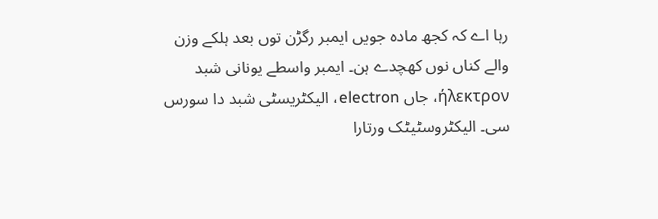رہا اے کہ کجھ مادہ جویں ایمبر رگڑن توں بعد ہلکے وزن والے کناں نوں کھچدے ہن۔ ایمبر واسطے یونانی شبد ήλεκτρον، جاں electron، الیکٹریسٹی شبد دا سورس سی۔ الیکٹروسٹیٹک ورتارا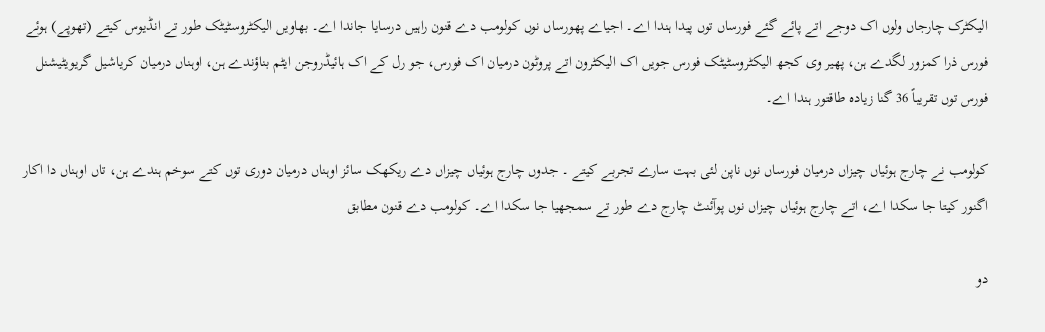الیکٹرک چارجاں ولوں اک دوجے اتے پائے گئے فورساں توں پیدا ہندا اے۔ اجیاے پھورساں نوں کولومب دے قنون راہیں درسایا جاندا اے۔ بھاویں الیکٹروسٹیٹک طور تے انڈیوس کیتے (تھوپے) ہوئے فورس ذرا کمزور لگدے ہن، پھیر وی کجھ الیکٹروسٹیٹک فورس جویں اک الیکٹرون اتے پروٹون درمیان اک فورس، جو رل کے اک ہائیڈروجن ایٹم بناؤندے ہن، اوہناں درمیان کریاشیل گریویٹیشنل فورس توں تقریباً 36 گنا زیادہ طاقتور ہندا اے۔

کولومب نے چارج ہوئیاں چیزاں درمیان فورساں نوں ناپن لئی بہت سارے تجربے کیتے ۔ جدوں چارج ہوئیاں چیزاں دے ریکھک سائز اوہناں درمیان دوری توں کتے سوخم ہندے ہن، تاں اوہناں دا اکار اگنور کیتا جا سکدا اے، اتے چارج ہوئیاں چیزاں نوں پوآئنٹ چارج دے طور تے سمجھیا جا سکدا اے۔ کولومب دے قنون مطابق

دو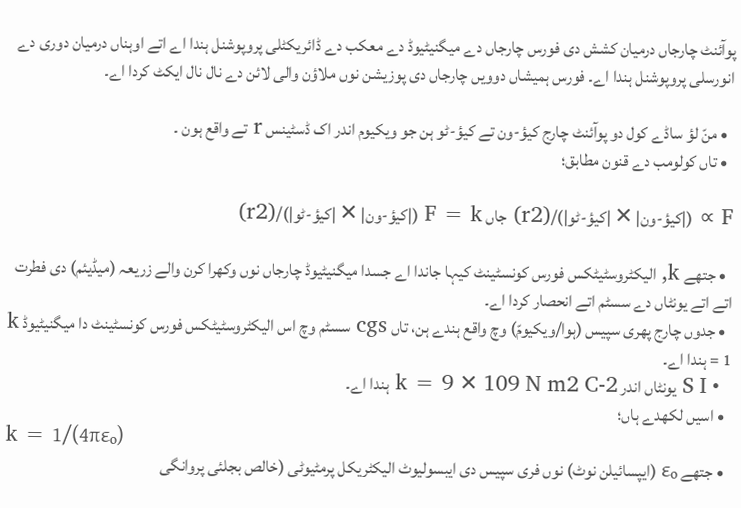پوآئنٹ چارجاں درمیان کشش دی فورس چارجاں دے میگنیٹیوڈ دے معکب دے ڈائریکٹلی پروپوشنل ہندا اے اتے اوہناں درمیان دوری دے انورسلی پروپوشنل ہندا اے۔ فورس ہمیشاں دوویں چارجاں دی پوزیشن نوں ملاؤن والی لائن دے نال نال ایکٹ کردا اے۔

  • منّ لؤ ساڈے کول دو پوآئنٹ چارج کیؤ-ون تے کیؤ-ٹو ہن جو ویکیوم اندر اک ڈسٹینس r تے واقع ہون ۔
  • تاں کولومب دے قنون مطابق؛

F ∝ (|کیؤ-ون| ✕ |کیؤ-ٹو|)/(r2) جاں F = k (|کیؤ-ون| ✕ |کیؤ-ٹو|)/(r2)

  • جتھے k, الیکٹروسٹیٹکس فورس کونسٹینٹ کیہا جاندا اے جسدا میگنیٹیوڈ چارجاں نوں وکھرا کرن والے زریعہ (میڈیئم) دی فطرت اتے اتے یونٹاں دے سسٹم اتے انحصار کردا اے۔
  • جدوں چارج پھری سپیس (ہوا/ویکیومّ) وچ واقع ہندے ہن، تاں cgs سسٹم وچ اس الیکٹروسٹیٹکس فورس کونسٹینٹ دا میگنیٹیوڈ k = 1 ہندا اے۔
  • S I یونٹاں اندر k = 9 ✕ 109 N m2 C-2 ہندا اے۔
  • اسیں لکھدے ہاں؛
k = 1/(4πε₀)
  • جتھے ε₀ (ایپسائیلن نوٹ) نوں فری سپیس دی ایبسولیوٹ الیکٹریکل پرمٹیوٹی (خالص بجلئی پروانگی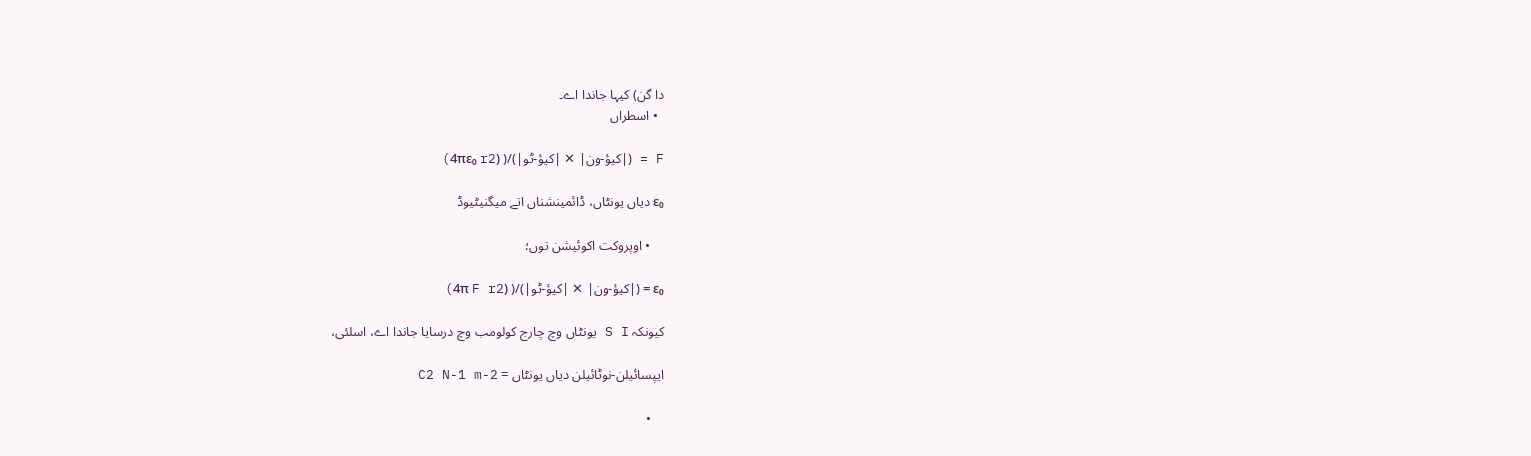دا گن) کیہا جاندا اے۔
  • اسطراں

F = (|کیؤ-ون| ✕ |کیؤ-ٹو|)/( (4πε₀ r2)

ε₀ دیاں یونٹاں، ڈائمینشناں اتے میگنیٹیوڈ

    • اوپروکت اکوئیشن توں؛

ε₀ = (|کیؤ-ون| ✕ |کیؤ-ٹو|)/( (4π F r2)

کیونکہ S I یونٹاں وچ چارج کولومب وچ درسایا جاندا اے، اسلئی،

ایپسائیلن-نوٹائیلن دیاں یونٹاں = C2 N-1 m-2

    •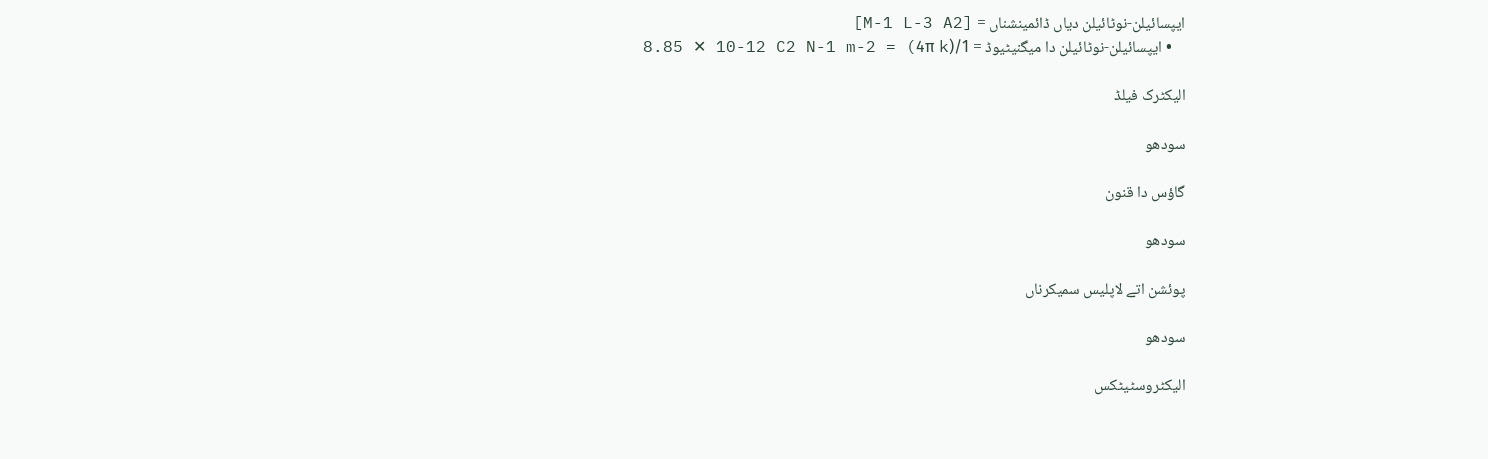ایپسائیلن-نوٹائیلن دیاں ڈائمینشناں = [M-1 L-3 A2]
    • ایپسائیلن-نوٹائیلن دا میگنیٹیوڈ = 1/(4π k) = 8.85 ✕ 10-12 C2 N-1 m-2

الیکٹرک فیلڈ

سودھو

گاؤس دا قنون

سودھو

پوئشن اتے لاپلیس سمیکرناں

سودھو

الیکٹروسٹیٹکس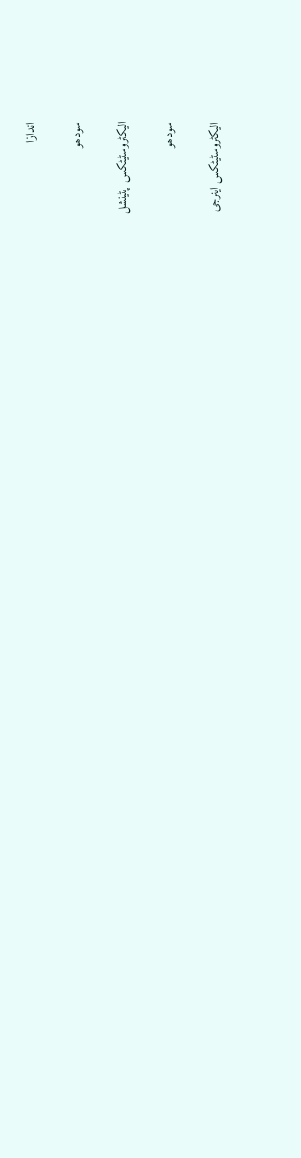اندازا

سودھو

الیکٹروسٹیٹکس پٹینشل

سودھو

الیکٹروسٹیٹکس اینرجی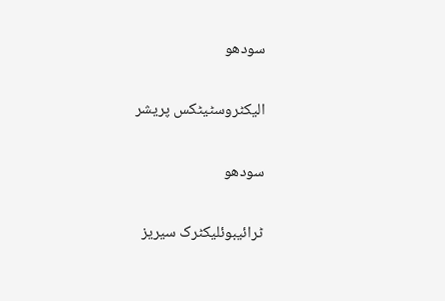سودھو

الیکٹروسٹیٹکس پریشر

سودھو

ٹرائیبوئلیکٹرک سیریز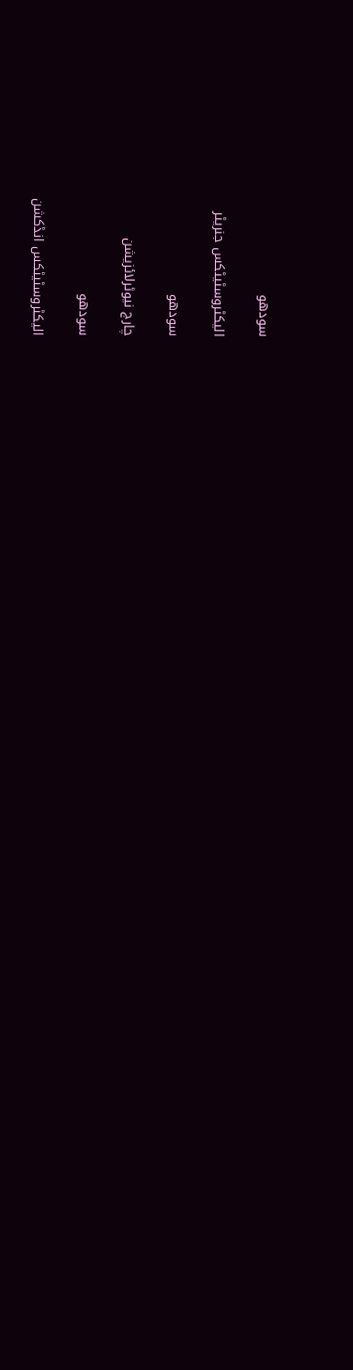سودھو

الیکٹروسٹیٹکس جنریٹر

سودھو

چارج نیوٹرلائزیشن

سودھو

الیکٹروسٹیٹکس انڈکشن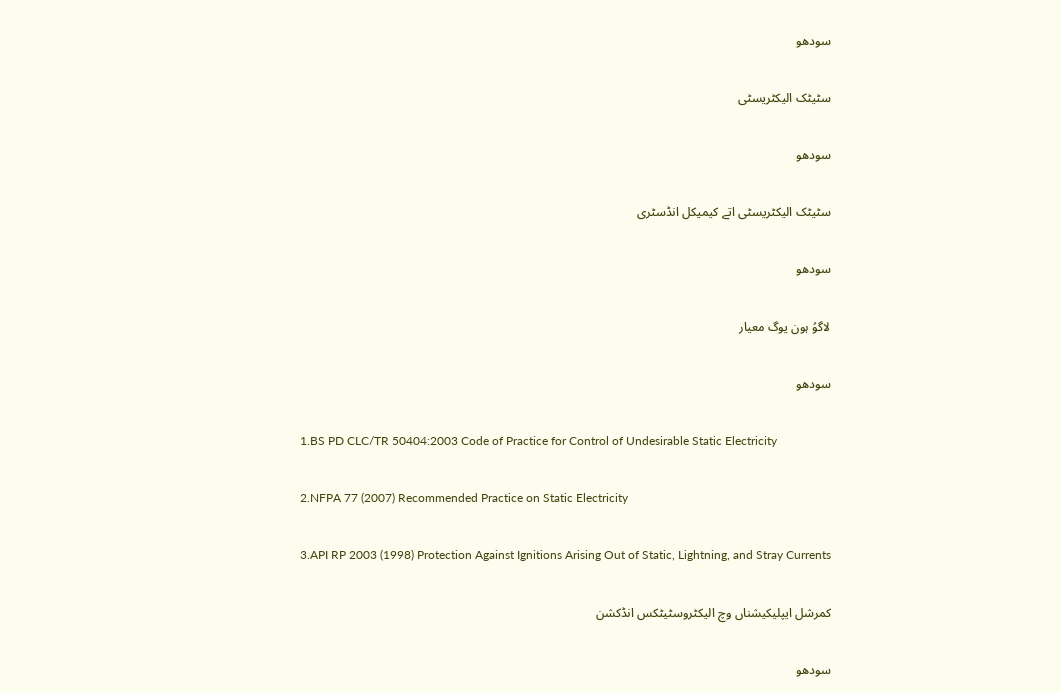سودھو

سٹیٹک الیکٹریسٹی

سودھو

سٹیٹک الیکٹریسٹی اتے کیمیکل انڈسٹری

سودھو

لاگوُ ہون یوگ معیار

سودھو

1.BS PD CLC/TR 50404:2003 Code of Practice for Control of Undesirable Static Electricity

2.NFPA 77 (2007) Recommended Practice on Static Electricity

3.API RP 2003 (1998) Protection Against Ignitions Arising Out of Static, Lightning, and Stray Currents

کمرشل ایپلیکیشناں وچ الیکٹروسٹیٹکس انڈکشن

سودھو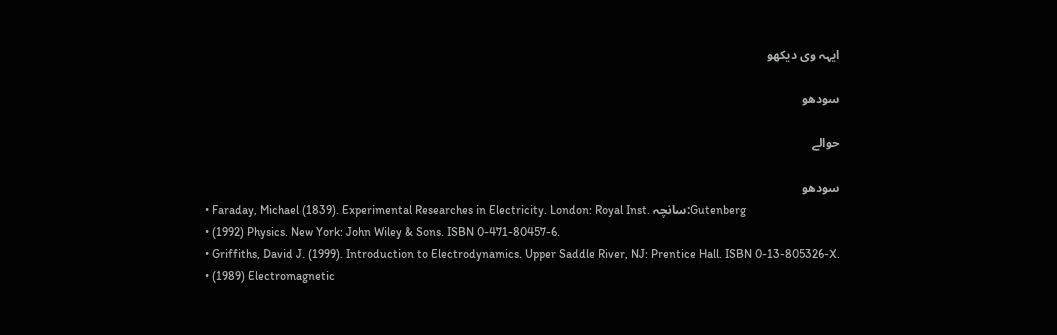ایہہ وی دیکھو

سودھو

حوالے

سودھو
  • Faraday, Michael (1839). Experimental Researches in Electricity. London: Royal Inst. سانچہ:Gutenberg
  • (1992) Physics. New York: John Wiley & Sons. ISBN 0-471-80457-6.
  • Griffiths, David J. (1999). Introduction to Electrodynamics. Upper Saddle River, NJ: Prentice Hall. ISBN 0-13-805326-X.
  • (1989) Electromagnetic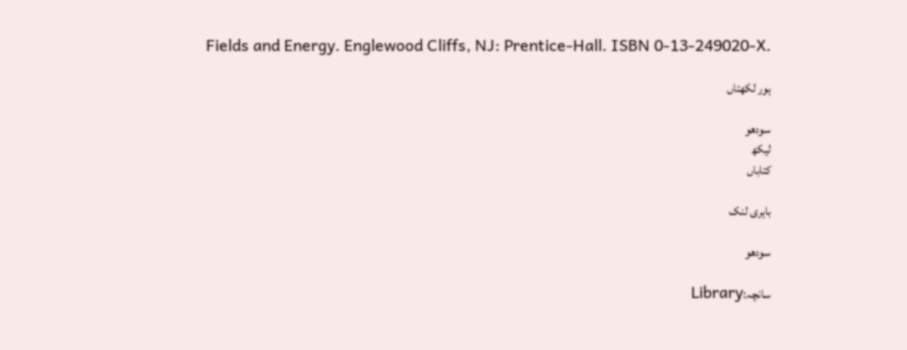Fields and Energy. Englewood Cliffs, NJ: Prentice-Hall. ISBN 0-13-249020-X.

ہور لکھتاں

سودھو
لیکھ
کتاباں

باہری لنک

سودھو

سانچہ:Library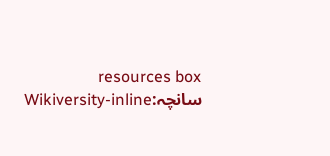resources box سانچہ:Wikiversity-inline